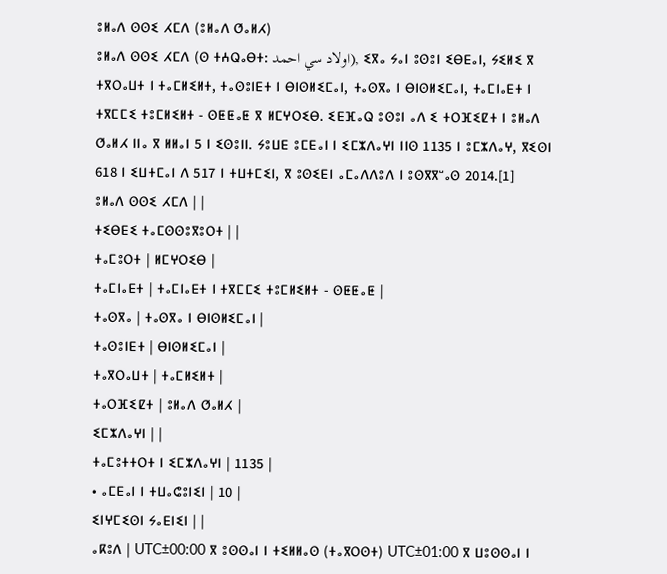ⵓⵍⴰⴷ ⵙⵙⵉ ⵃⵎⴷ (ⵓⵍⴰⴷ ⵚⴰⵍⵃ)
ⵓⵍⴰⴷ ⵙⵙⵉ ⵃⵎⴷ (ⵙ ⵜⵄⵕⴰⴱⵜ: اولاد سي احمد), ⵉⴳⴰ ⵢⴰⵏ ⵓⵙⵓⵏ ⵉⴱⴹⴰⵏ, ⵢⵉⵍⵉ ⴳ ⵜⴳⵔⴰⵡⵜ ⵏ ⵜⴰⵎⵍⵉⵍⵜ, ⵜⴰⵙⵓⵏⴹⵜ ⵏ ⴱⵏⵙⵍⵉⵎⴰⵏ, ⵜⴰⵙⴳⴰ ⵏ ⴱⵏⵙⵍⵉⵎⴰⵏ, ⵜⴰⵎⵏⴰⴹⵜ ⵏ ⵜⴳⵎⵎⵉ ⵜⵓⵎⵍⵉⵍⵜ - ⵙⵟⵟⴰⵟ ⴳ ⵍⵎⵖⵔⵉⴱ. ⵉⴹⴼⴰⵕ ⵓⵙⵓⵏ ⴰⴷ ⵉ ⵜⵔⴼⵉⵇⵜ ⵏ ⵓⵍⴰⴷ ⵚⴰⵍⵃ ⵏⵏⴰ ⴳ ⵍⵍⴰⵏ 5 ⵏ ⵉⵙⵓⵏⵏ. ⵢⵓⵡⴹ ⵓⵎⴹⴰⵏ ⵏ ⵉⵎⵣⴷⴰⵖⵏ ⵏⵏⵙ 1135 ⵏ ⵓⵎⵣⴷⴰⵖ, ⴳⵉⵙⵏ 618 ⵏ ⵉⵡⵜⵎⴰⵏ ⴷ 517 ⵏ ⵜⵡⵜⵎⵉⵏ, ⴳ ⵓⵙⵉⴹⵏ ⴰⵎⴰⴷⴷⵓⴷ ⵏ ⵓⵙⴳⴳⵯⴰⵙ 2014.[1]
ⵓⵍⴰⴷ ⵙⵙⵉ ⵃⵎⴷ | |
ⵜⵉⴱⴹⵉ ⵜⴰⵎⵙⵙⵓⴳⵓⵔⵜ | |
ⵜⴰⵎⵓⵔⵜ | ⵍⵎⵖⵔⵉⴱ |
ⵜⴰⵎⵏⴰⴹⵜ | ⵜⴰⵎⵏⴰⴹⵜ ⵏ ⵜⴳⵎⵎⵉ ⵜⵓⵎⵍⵉⵍⵜ - ⵙⵟⵟⴰⵟ |
ⵜⴰⵙⴳⴰ | ⵜⴰⵙⴳⴰ ⵏ ⴱⵏⵙⵍⵉⵎⴰⵏ |
ⵜⴰⵙⵓⵏⴹⵜ | ⴱⵏⵙⵍⵉⵎⴰⵏ |
ⵜⴰⴳⵔⴰⵡⵜ | ⵜⴰⵎⵍⵉⵍⵜ |
ⵜⴰⵔⴼⵉⵇⵜ | ⵓⵍⴰⴷ ⵚⴰⵍⵃ |
ⵉⵎⵣⴷⴰⵖⵏ | |
ⵜⴰⵎⵓⵜⵜⵔⵜ ⵏ ⵉⵎⵣⴷⴰⵖⵏ | 1135 |
• ⴰⵎⴹⴰⵏ ⵏ ⵜⵡⴰⵛⵓⵏⵉⵏ | 10 |
ⵉⵏⵖⵎⵉⵙⵏ ⵢⴰⴹⵏⵉⵏ | |
ⴰⴽⵓⴷ | UTC±00:00 ⴳ ⵓⵙⵙⴰⵏ ⵏ ⵜⵉⵍⵍⴰⵙ (ⵜⴰⴳⵔⵙⵜ) UTC±01:00 ⴳ ⵡⵓⵙⵙⴰⵏ ⵏ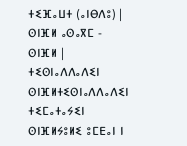ⵜⵉⴼⴰⵡⵜ (ⴰⵏⴱⴷⵓ) |
ⵙⵏⴼⵍ ⴰⵙⴰⴳⵎ - ⵙⵏⴼⵍ |
ⵜⵉⵙⵏⴰⴷⴷⴰⴷⵉⵏ
ⵙⵏⴼⵍⵜⵉⵙⵏⴰⴷⴷⴰⴷⵉⵏ ⵜⵉⵎⴰⵜⴰⵢⵉⵏ
ⵙⵏⴼⵍⵢⵓⵍⵉ ⵓⵎⴹⴰⵏ ⵏ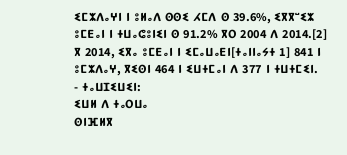ⵉⵎⵣⴷⴰⵖⵏ ⵏ ⵓⵍⴰⴷ ⵙⵙⵉ ⵃⵎⴷ ⵙ 39.6%, ⵉⴳⴳⵯⵉⵣ ⵓⵎⴹⴰⵏ ⵏ ⵜⵡⴰⵛⵓⵏⵉⵏ ⵙ 91.2% ⴳⵔ 2004 ⴷ 2014.[2] ⴳ 2014, ⵉⴳⴰ ⵓⵎⴹⴰⵏ ⵏ ⵉⵎⴰⵡⴰⴹⵏ[ⵜⴰⵏⵏⴰⵢⵜ 1] 841 ⵏ ⵓⵎⵣⴷⴰⵖ, ⴳⵉⵙⵏ 464 ⵏ ⵉⵡⵜⵎⴰⵏ ⴷ 377 ⵏ ⵜⵡⵜⵎⵉⵏ.
- ⵜⴰⵡⵊⵉⵡⵉⵏ:
ⵉⵡⵍ ⴷ ⵜⴰⵔⵡⴰ
ⵙⵏⴼⵍⴳ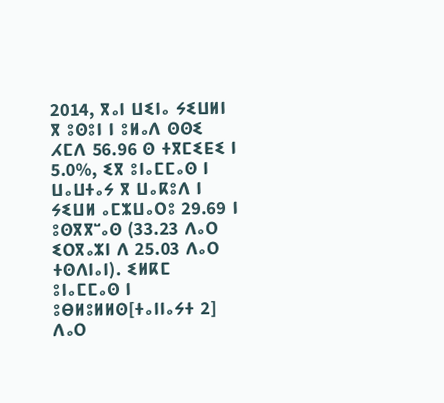2014, ⴳⴰⵏ ⵡⵉⵏⴰ ⵢⵉⵡⵍⵏ ⴳ ⵓⵙⵓⵏ ⵏ ⵓⵍⴰⴷ ⵙⵙⵉ ⵃⵎⴷ 56.96 ⵙ ⵜⴳⵎⵉⴹⵉ ⵏ 5.0%, ⵉⴳ ⵓⵏⴰⵎⵎⴰⵙ ⵏ ⵡⴰⵡⵜⴰⵢ ⴳ ⵡⴰⴽⵓⴷ ⵏ ⵢⵉⵡⵍ ⴰⵎⵣⵡⴰⵔⵓ 29.69 ⵏ ⵓⵙⴳⴳⵯⴰⵙ (33.23 ⴷⴰⵔ ⵉⵔⴳⴰⵣⵏ ⴷ 25.03 ⴷⴰⵔ ⵜⵙⴷⵏⴰⵏ). ⵉⵍⴽⵎ ⵓⵏⴰⵎⵎⴰⵙ ⵏ ⵓⴱⵍⵓⵍⵍⵙ[ⵜⴰⵏⵏⴰⵢⵜ 2] ⴷⴰⵔ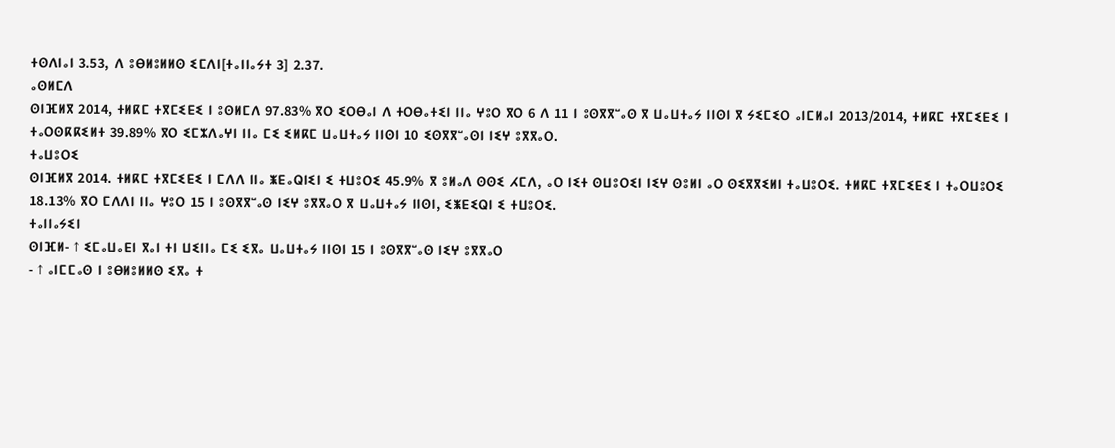ⵜⵙⴷⵏⴰⵏ 3.53, ⴷ ⵓⴱⵍⵓⵍⵍⵙ ⵉⵎⴷⵏ[ⵜⴰⵏⵏⴰⵢⵜ 3] 2.37.
ⴰⵙⵍⵎⴷ
ⵙⵏⴼⵍⴳ 2014, ⵜⵍⴽⵎ ⵜⴳⵎⵉⴹⵉ ⵏ ⵓⵙⵍⵎⴷ 97.83% ⴳⵔ ⵉⵔⴱⴰⵏ ⴷ ⵜⵔⴱⴰⵜⵉⵏ ⵏⵏⴰ ⵖⵓⵔ ⴳⵔ 6 ⴷ 11 ⵏ ⵓⵙⴳⴳⵯⴰⵙ ⴳ ⵡⴰⵡⵜⴰⵢ ⵏⵏⵙⵏ ⴳ ⵢⵉⵎⵉⵔ ⴰⵏⵎⵍⴰⵏ 2013/2014, ⵜⵍⴽⵎ ⵜⴳⵎⵉⴹⵉ ⵏ ⵜⴰⵔⵙⴽⴽⵉⵍⵜ 39.89% ⴳⵔ ⵉⵎⵣⴷⴰⵖⵏ ⵏⵏⴰ ⵎⵉ ⵉⵍⴽⵎ ⵡⴰⵡⵜⴰⵢ ⵏⵏⵙⵏ 10 ⵉⵙⴳⴳⵯⴰⵙⵏ ⵏⵉⵖ ⵓⴳⴳⴰⵔ.
ⵜⴰⵡⵓⵔⵉ
ⵙⵏⴼⵍⴳ 2014. ⵜⵍⴽⵎ ⵜⴳⵎⵉⴹⵉ ⵏ ⵎⴷⴷ ⵏⵏⴰ ⵥⴹⴰⵕⵏⵉⵏ ⵉ ⵜⵡⵓⵔⵉ 45.9% ⴳ ⵓⵍⴰⴷ ⵙⵙⵉ ⵃⵎⴷ, ⴰⵔ ⵏⵉⵜ ⵙⵡⵓⵔⵉⵏ ⵏⵉⵖ ⵙⵓⵍⵏ ⴰⵔ ⵙⵉⴳⴳⵉⵍⵏ ⵜⴰⵡⵓⵔⵉ. ⵜⵍⴽⵎ ⵜⴳⵎⵉⴹⵉ ⵏ ⵜⴰⵔⵡⵓⵔⵉ 18.13% ⴳⵔ ⵎⴷⴷⵏ ⵏⵏⴰ ⵖⵓⵔ 15 ⵏ ⵓⵙⴳⴳⵯⴰⵙ ⵏⵉⵖ ⵓⴳⴳⴰⵔ ⴳ ⵡⴰⵡⵜⴰⵢ ⵏⵏⵙⵏ, ⵉⵥⴹⵉⵕⵏ ⵉ ⵜⵡⵓⵔⵉ.
ⵜⴰⵏⵏⴰⵢⵉⵏ
ⵙⵏⴼⵍ- ↑ ⵉⵎⴰⵡⴰⴹⵏ ⴳⴰⵏ ⵜⵏ ⵡⵉⵏⵏⴰ ⵎⵉ ⵉⴳⴰ ⵡⴰⵡⵜⴰⵢ ⵏⵏⵙⵏ 15 ⵏ ⵓⵙⴳⴳⵯⴰⵙ ⵏⵉⵖ ⵓⴳⴳⴰⵔ
- ↑ ⴰⵏⵎⵎⴰⵙ ⵏ ⵓⴱⵍⵓⵍⵍⵙ ⵉⴳⴰ ⵜ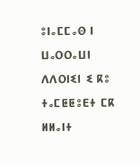ⵓⵏⴰⵎⵎⴰⵙ ⵏ ⵡⴰⵔⵔⴰⵡⵏ ⴷⴷⵔⵏⵉⵏ ⵉ ⴽⵓ ⵜⴰⵎⵟⵟⵓⴹⵜ ⵎⴽ ⵍⵍⴰⵏⵜ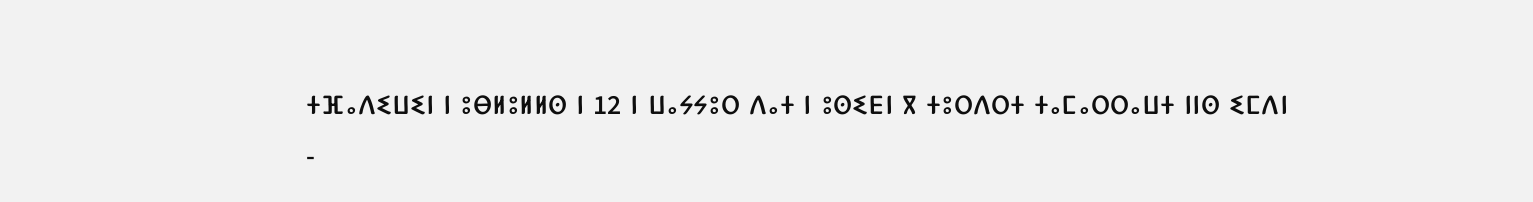ⵜⴼⴰⴷⵉⵡⵉⵏ ⵏ ⵓⴱⵍⵓⵍⵍⵙ ⵏ 12 ⵏ ⵡⴰⵢⵢⵓⵔ ⴷⴰⵜ ⵏ ⵓⵙⵉⴹⵏ ⴳ ⵜⵓⵔⴷⵔⵜ ⵜⴰⵎⴰⵔⵔⴰⵡⵜ ⵏⵏⵙ ⵉⵎⴷⵏ
-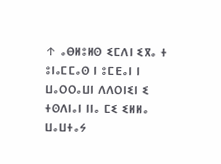↑ ⴰⴱⵍⵓⵍⵙ ⵉⵎⴷⵏ ⵉⴳⴰ ⵜ ⵓⵏⴰⵎⵎⴰⵙ ⵏ ⵓⵎⴹⴰⵏ ⵏ ⵡⴰⵔⵔⴰⵡⵏ ⴷⴷⵔⵏⵉⵏ ⵉ ⵜⵙⴷⵏⴰⵏ ⵏⵏⴰ ⵎⵉ ⵉⵍⵍⴰ ⵡⴰⵡⵜⴰⵢ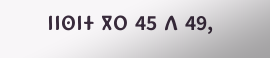ⵏⵏⵙⵏⵜ ⴳⵔ 45 ⴷ 49,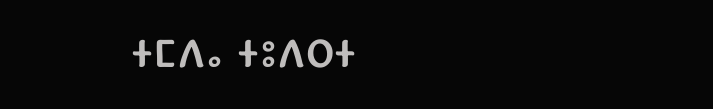ⵜⵎⴷⴰ ⵜⵓⴷⵔⵜ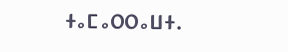ⵜⴰⵎⴰⵔⵔⴰⵡⵜ.